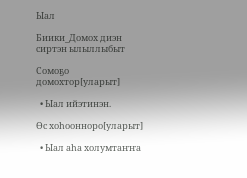Ыал

Биики_Домох диэн сиртэн ылыллыбыт

Сомоҕо домохтор[уларыт]

  • Ыал ийэтинэн.

Өс хоһоонноро[уларыт]

  • Ыал аһа холумтаҥҥа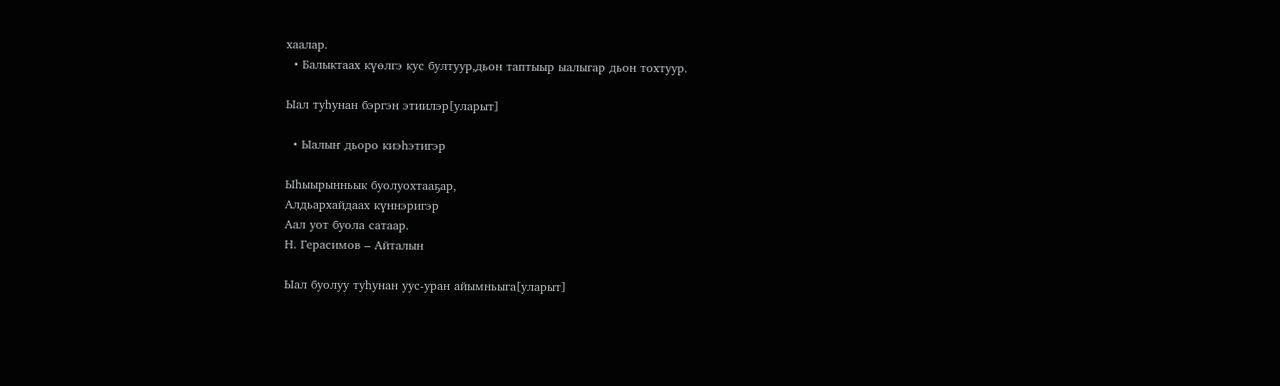хаалар.
  • Балыктаах күөлгэ кус бултуур,дьон таптыыр ыалыгар дьон тохтуур.

Ыал туһунан бэргэн этиилэр[уларыт]

  • Ыалыҥ дьоро киэһэтигэр

Ыһыырынньык буолуохтааҕар,
Алдьархайдаах күннэригэр
Аал уот буола сатаар.
Н. Герасимов – Айталын

Ыал буолуу туһунан уус-уран айымньыга[уларыт]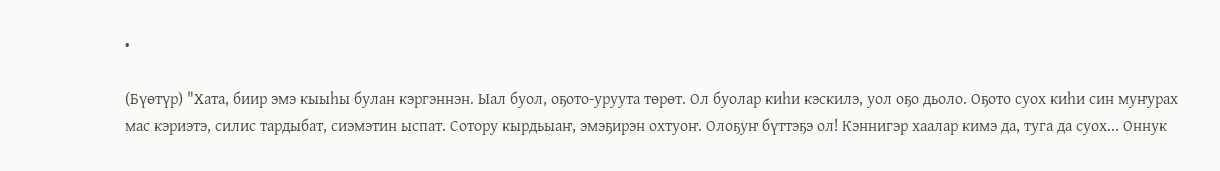•

(Бүөтүр) "Хата, биир эмэ кыыһы булан кэргэннэн. Ыал буол, оҕото-уруута төрөт. Ол буолар киһи кэскилэ, уол оҕо дьоло. Оҕото суох киһи син муҥурах мас кэриэтэ, силис тардыбат, сиэмэтин ыспат. Сотору кырдьыаҥ, эмэҕирэн охтуоҥ. Олоҕуҥ бүттэҕэ ол! Кэннигэр хаалар кимэ да, туга да суох... Оннук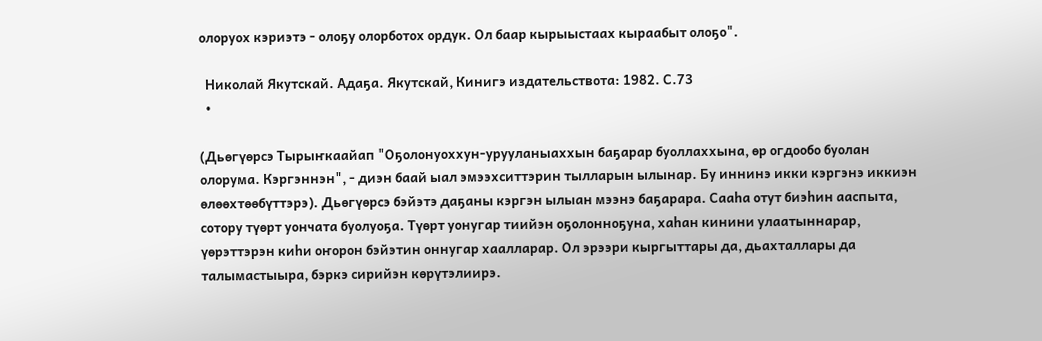олоруох кэриэтэ - олоҕу олорботох ордук. Ол баар кырыыстаах кыраабыт олоҕо".

  Николай Якутскай. Адаҕа. Якутскай, Кинигэ издательствота: 1982. С.73
  •

(Дьөгүөрсэ Тырыҥкаайап "Оҕолонуоххун-урууланыаххын баҕарар буоллаххына, өр огдообо буолан олорума. Кэргэннэн", - диэн баай ыал эмээхситтэрин тылларын ылынар. Бу иннинэ икки кэргэнэ иккиэн өлөөхтөөбүттэрэ). Дьөгүөрсэ бэйэтэ даҕаны кэргэн ылыан мээнэ баҕарара. Сааһа отут биэһин ааспыта, сотору түөрт уончата буолуоҕа. Түөрт уонугар тиийэн оҕолонноҕуна, хаһан кинини улаатыннарар, үөрэттэрэн киһи оҥорон бэйэтин оннугар хаалларар. Ол эрээри кыргыттары да, дьахталлары да талымастыыра, бэркэ сирийэн көрүтэлиирэ.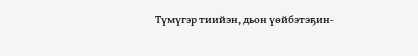Түмүгэр тиийэн, дьон үөйбэтэҕин-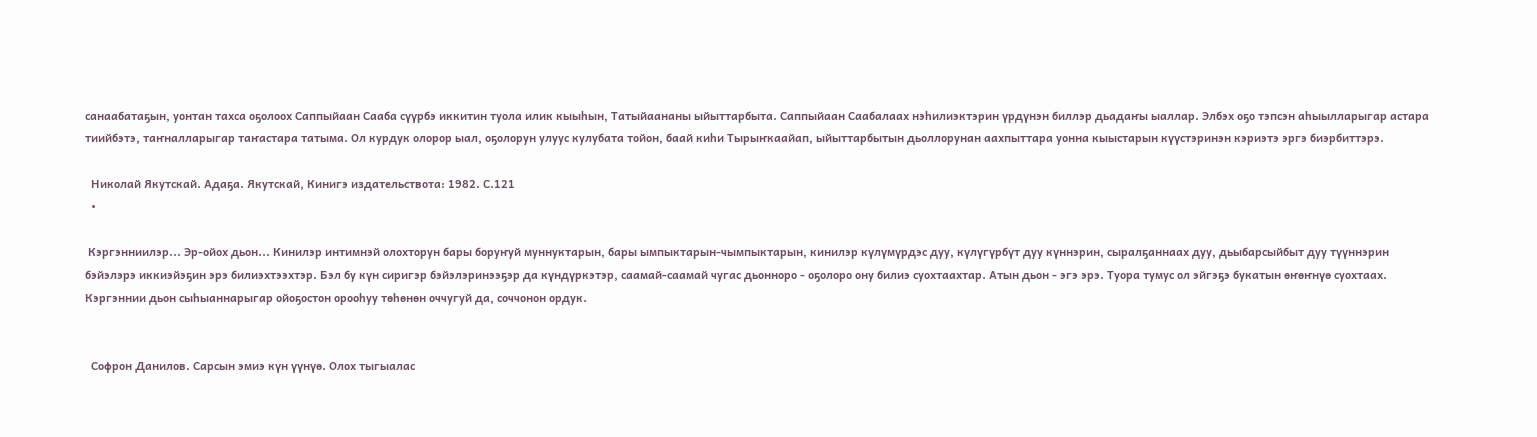санаабатаҕын, уонтан тахса оҕолоох Саппыйаан Сааба сүүрбэ иккитин туола илик кыыһын, Татыйаананы ыйыттарбыта. Саппыйаан Саабалаах нэһилиэктэрин үрдүнэн биллэр дьадаҥы ыаллар. Элбэх оҕо тэпсэн аһыылларыгар астара тиийбэтэ, таҥналларыгар таҥастара татыма. Ол курдук олорор ыал, оҕолорун улуус кулубата тойон, баай киһи Тырыҥкаайап, ыйыттарбытын дьоллорунан аахпыттара уонна кыыстарын күүстэринэн кэриэтэ эргэ биэрбиттэрэ.

  Николай Якутскай. Адаҕа. Якутскай, Кинигэ издательствота: 1982. С.121
  •

 Кэргэнниилэр... Эр-ойох дьон... Кинилэр интимнэй олохторун бары боруҥуй муннуктарын, бары ымпыктарын-чымпыктарын, кинилэр күлүмүрдэс дуу, күлүгүрбүт дуу күннэрин, сыралҕаннаах дуу, дьыбарсыйбыт дуу түүннэрин бэйэлэрэ иккиэйэҕин эрэ билиэхтээхтэр. Бэл бу күн сиригэр бэйэлэринээҕэр да күндүркэтэр, саамай-саамай чугас дьонноро - оҕолоро ону билиэ суохтаахтар. Атын дьон - эгэ эрэ. Туора тумус ол эйгэҕэ букатын өҥөҥнүө суохтаах. Кэргэннии дьон сыһыаннарыгар ойоҕостон орооһуу төһөнөн оччугуй да, соччонон ордук.


  Софрон Данилов. Сарсын эмиэ күн үүнүө. Олох тыгыалас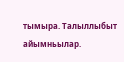тымыра. Талыллыбыт айымньылар.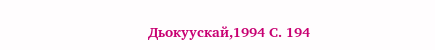Дьокуускай,1994 С. 194